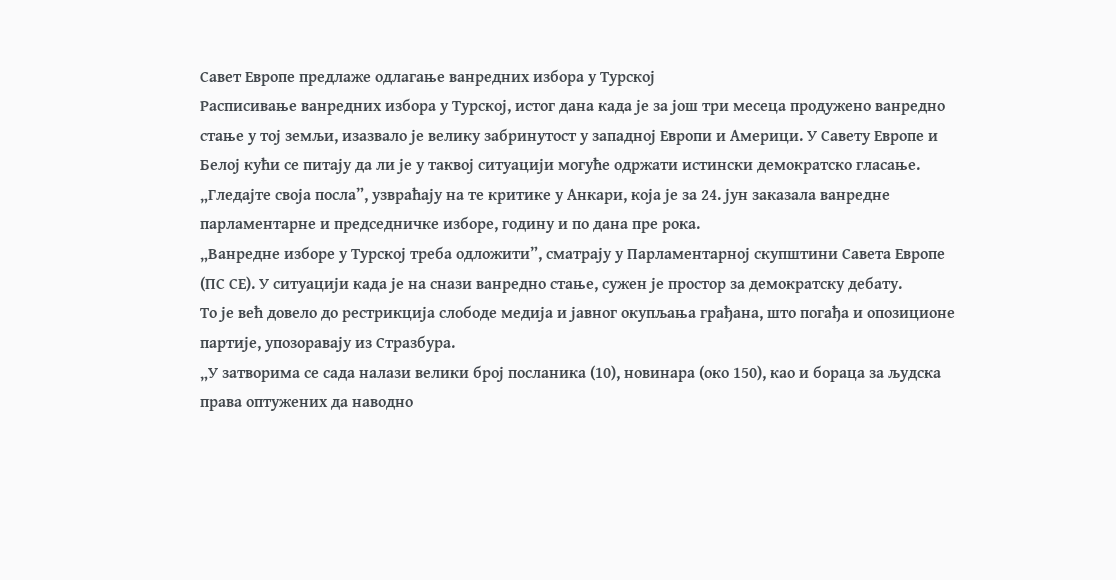Савет Европе предлаже одлагање ванредних избора у Турској
Расписивање ванредних избора у Турској, истог дана када је за још три месеца продужено ванредно стање у тој земљи, изазвало је велику забринутост у западној Европи и Америци. У Савету Европе и Белој кући се питају да ли је у таквој ситуацији могуће одржати истински демократско гласање.
„Гледајте своја посла”, узвраћају на те критике у Анкари, која је за 24. јун заказала ванредне парламентарне и председничке изборе, годину и по дана пре рока.
„Ванредне изборе у Турској треба одложити”, сматрају у Парламентарној скупштини Савета Европе (ПС СЕ). У ситуацији када је на снази ванредно стање, сужен је простор за демократску дебату.
То је већ довело до рестрикција слободе медија и јавног окупљања грађана, што погађа и опозиционе партије, упозоравају из Стразбура.
„У затворима се сада налази велики број посланика (10), новинара (око 150), као и бораца за људска права оптужених да наводно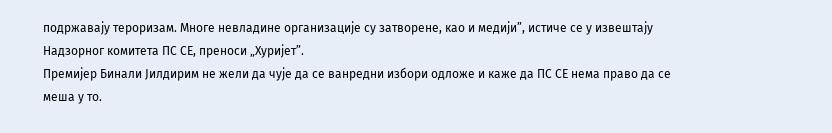подржавају тероризам. Многе невладине организације су затворене, као и медији”, истиче се у извештају Надзорног комитета ПС СЕ, преноси „Хуријет”.
Премијер Бинали Јилдирим не жели да чује да се ванредни избори одложе и каже да ПС СЕ нема право да се меша у то.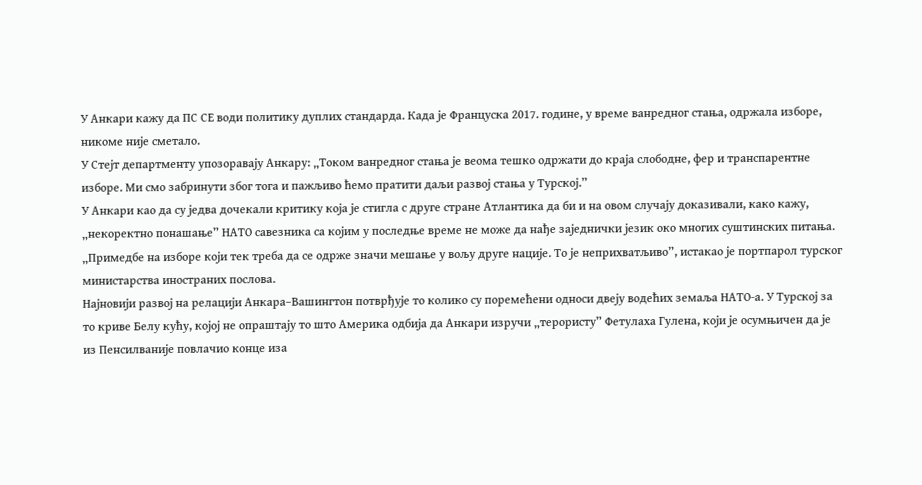У Анкари кажу да ПС СЕ води политику дуплих стандарда. Када је Француска 2017. године, у време ванредног стања, одржала изборе, никоме није сметало.
У Стејт департменту упозоравају Анкару: „Током ванредног стања је веома тешко одржати до краја слободне, фер и транспарентне изборе. Ми смо забринути због тога и пажљиво ћемо пратити даљи развој стања у Турској.”
У Анкари као да су једва дочекали критику која је стигла с друге стране Атлантика да би и на овом случају доказивали, како кажу, „некоректно понашање” НАТО савезника са којим у последње време не може да нађе заједнички језик око многих суштинских питања. „Примедбе на изборе који тек треба да се одрже значи мешање у вољу друге нације. То је неприхватљиво”, истакао је портпарол турског министарства иностраних послова.
Најновији развој на релацији Анкара–Вашингтон потврђује то колико су поремећени односи двеју водећих земаља НАТО-а. У Турској за то криве Белу кућу, којој не опраштају то што Америка одбија да Анкари изручи „терористу” Фетулаха Гулена, који је осумњичен да је из Пенсилваније повлачио конце иза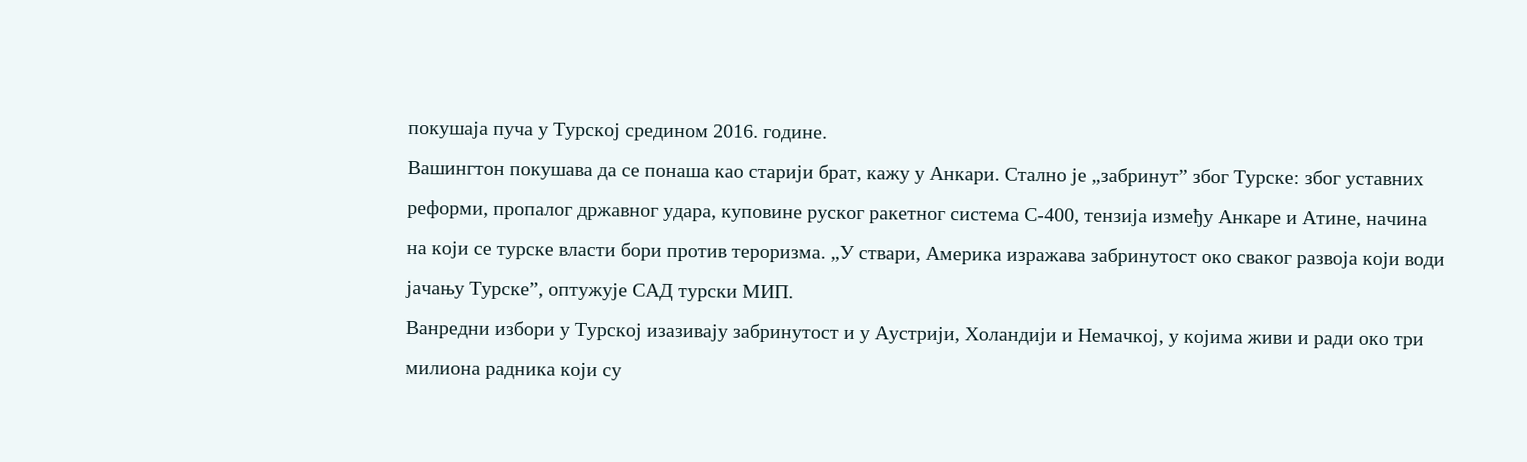покушаја пуча у Турској средином 2016. године.
Вашингтон покушава да се понаша као старији брат, кажу у Анкари. Стално је „забринут” због Турске: због уставних реформи, пропалог државног удара, куповине руског ракетног система С-400, тензија између Анкаре и Атине, начина на који се турске власти бори против тероризма. „У ствари, Америка изражава забринутост око сваког развоја који води јачању Турске”, оптужује САД турски МИП.
Ванредни избори у Турској изазивају забринутост и у Аустрији, Холандији и Немачкој, у којима живи и ради око три милиона радника који су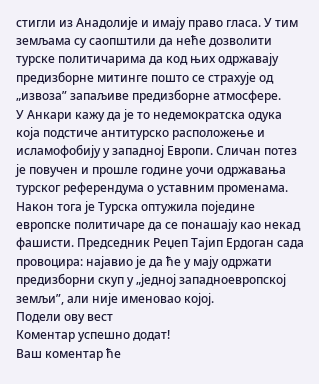стигли из Анадолије и имају право гласа. У тим земљама су саопштили да неће дозволити турске политичарима да код њих одржавају предизборне митинге пошто се страхује од „извоза” запаљиве предизборне атмосфере.
У Анкари кажу да је то недемократска одука која подстиче антитурско расположење и исламофобију у западној Европи. Сличан потез је повучен и прошле године уочи одржавања турског референдума о уставним променама. Након тога је Турска оптужила поједине европске политичаре да се понашају као некад фашисти. Председник Реџеп Тајип Ердоган сада провоцира: најавио је да ће у мају одржати предизборни скуп у „једној западноевропској земљи”, али није именовао којој.
Подели ову вест
Комeнтар успeшно додат!
Ваш комeнтар ћe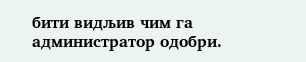бити видљив чим га администратор одобри.